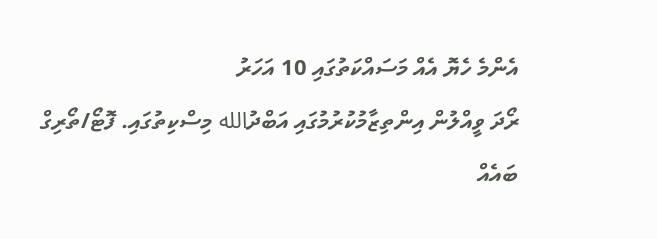އެންމެ ހެޔޮ އެއް މަސައްކަތުގައި 10 އަހަރު
ރޯދަ ވީއްލުން އިންތިޒާމުކުރުމުގައި އަބްދުالله މިސްކިތުގައި. ފޮޓޯ/ތޯރިގް
ބައެއް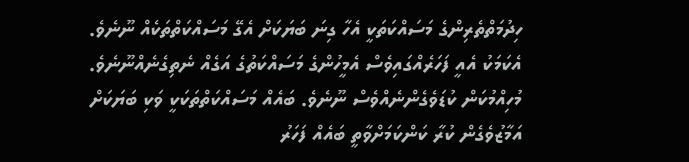ހިދުމަތްތެރިންގެ މަސައްކަތަކީ އެހާ ގިނަ ބަޔަކަށް އެގޭ މަސައްކަތްތަކެއް ނޫނެވެ. އެކަމަކު އެއީ ފަހަރެއްގައިވެސް އެމީހުންގެ މަސައްކަތުގެ އަގެއް ނެތިގެނެއްނޫނެވެ. މުހިއްމުކަން ކުޑަވެގެންނެއްވެސް ނޫނެވެ. ބައެއް މަސައްކަތްތަކަކީ ވަކި ބަޔަކަށް އަމާޒުވެގެން ކުރާ ކަންކަމަށްވާތީ ބައެއް ފަހަރު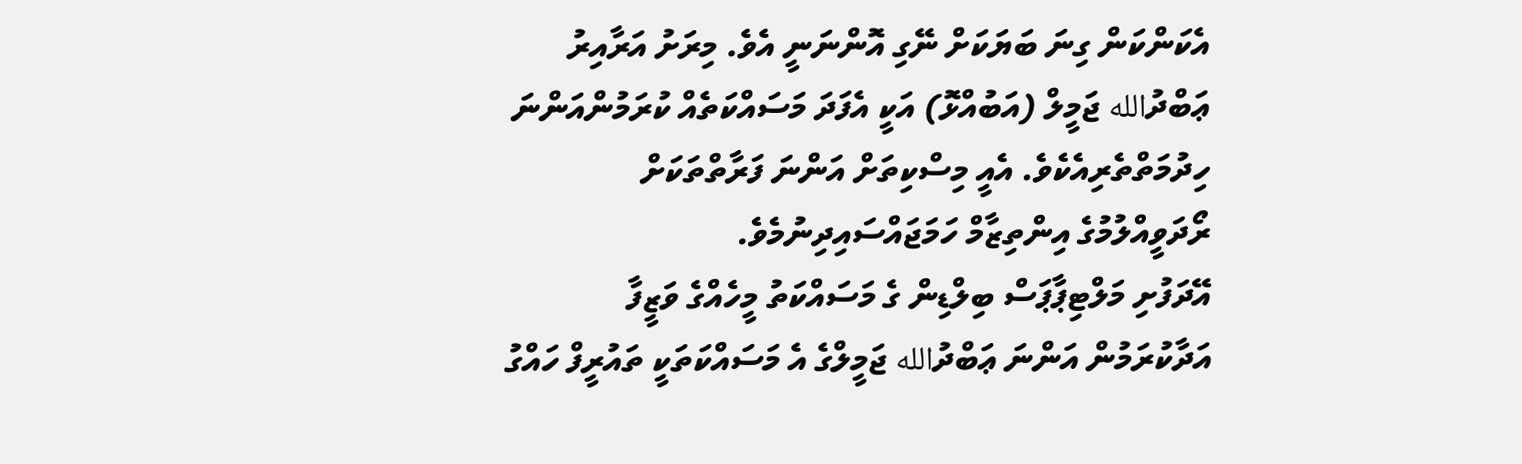އެކަންކަން ގިނަ ބަޔަކަށް ނޭގި އޮންނަނީ އެވެ. މިރަށު އަރާއިރު ޢަބްދުالله ޖަމީލް (އަބުއްޅޮ) އަކީ އެފަދަ މަސައްކަތެއް ކުރަމުންއަންނަ ހިދުމަތްތެރިއެކެވެ. އެއީ މިސްކިތަށް އަންނަ ފަރާތްތަކަށް ރޯދަވީއްލުމުގެ އިންތިޒާމް ހަމަޖައްސައިދިނުމެވެ.
އޭދަފުށި މަލްޓިޕާޕަސް ބިލްޑިން ގެ މަސައްކަތު މީހެއްގެ ވަޒީފާ އަދާކުރަމުން އަންނަ ޢަބްދުالله ޖަމީލްގެ އެ މަސައްކަތަކީ ތައުރީފް ހައްގު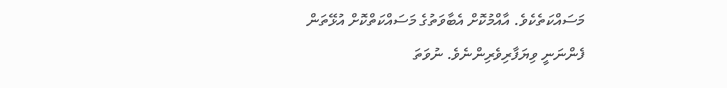މަސައްކަތެކެވެ. އާއްމުކޮށް އެބާވަތުގެ މަސައްކަތްކޮށް އުޅޭތަން ފެންނަނީ ވިޔަފާރިވެރިންނެވެ. ނުވަތަ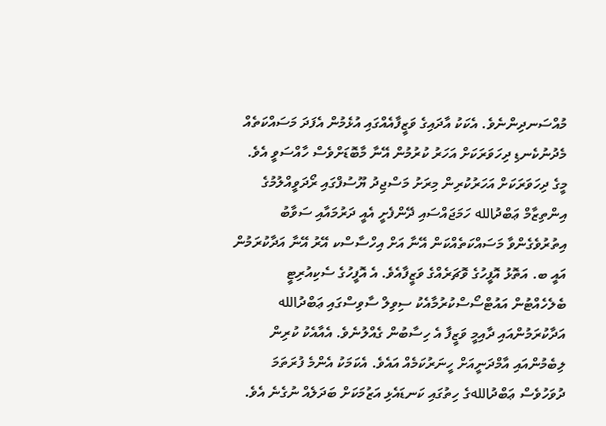މުއްސަނދިންނެވެ. އެކަކު އާދައިގެ ވަޒީފާއެއްގައި އުޅެމުން އެފަދަ މަސައްކަތެއް މެދުނުކެނޑި ދިހަވަރަކަށް އަހަރު ކުރުމުން އޭނާ މާބޮޑަށްވެސް ހާއްސަވީ އެވެ.
މީގެ ދިހަވަރަކަށް އަހަރުކުރިން މިރަށު މަސްޖިދު ޔޫސުފްގައި ރޯދަވީއްލުމުގެ އިންތިޒާމް ޢަބްދުالله ހަމަޖައްސައި ދޭންފެށީ އެއީ ދަރުމައާއި ސަވާބު އިތުރުވެގެންވާ މަސައްކަތެއްކަން އޭނާ އަށް އިހްސާސްކ އޭރު އޭނާ އަދާކުރަމުން އައީ ބ. އަތޮޅު އޮފީހުގެ ވޮޗަރެއްގެ ވަޒީފާއެވެ. އެ އޮފީހުގެ ސެކިއުރިޓީ ބެލެހެއްޓުން އައުޓްސޯސްކުރުމާއެކު ސިވިލް ސާވިސްގައި ޢަބްދުالله އަދާކުރަމުންއައި ދާއިމީ ވަޒީފާ އެ ހިސާބުން ގެއްލުނެވެ. އެއާއެކު ކުރިން ލިބެމުންއައި އާމްދަނީއަށް ހީނަރުކަމެއް އައެވެ. އެކަމަކު އެންމެ ފުރަތަމަ ދުވަހުވެސް ޢަބްދުاللهގެ ހިތުގައި ކަނޑައެޅި އަޒުމަކަށް ބަދަލެއް ނުގެނެ އެވެ.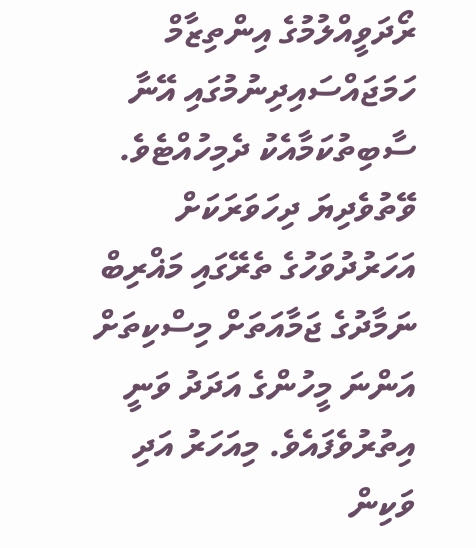ރޯދަވީއްލުމުގެ އިންތިޒާމް ހަމަޖައްސައިދިނުމުގައި އޭނާ ސާބިތުކަމާއެކު ދެމިހުއްޓެވެ.
ވޭތުވެދިޔަ ދިހަވަރަކަށް އަހަރުދުވަހުގެ ތެރޭގައި މަޣްރިބް ނަމާދުގެ ޖަމާއަތަށް މިސްކިތަށް އަންނަ މީހުންގެ އަދަދު ވަނީ އިތުރުވެފައެވެ. މިއަހަރު އަދި ވަކިން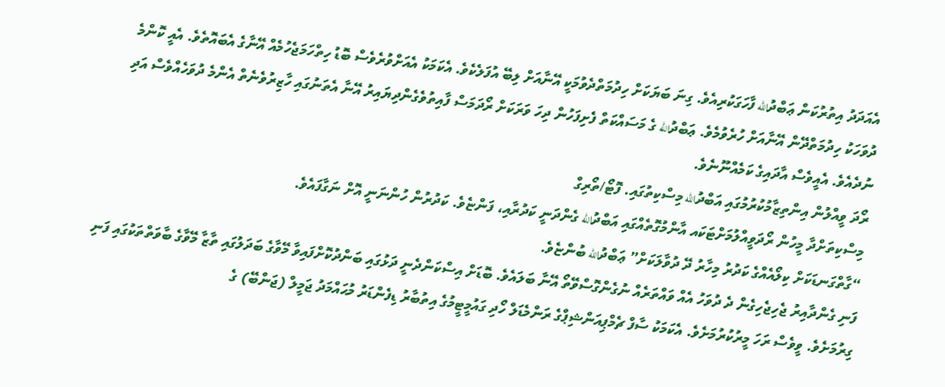އެއަދަދު އިތުރުކަން ޢަބްދުالله ފާހަގަކުރިއެވެ. ގިނަ ބަޔަކަށް ހިދުމަތްދެވުމަކީ އޭނާއަށް ލިބޭ އުފަލެކެވެ. އެކަމަކު އެއަށްވުރެވެސް ބޮޑު ހިތްހަމަޖެހުމެއް އޭނާގެ އެބައޮތެވެ. އެއީ ކޮންމެ ދުވަހަކު ހިދުމަތްދޭން އޭނާއަށް ހުރެވުމެވެ. ޢަބްދުالله ގެ މަސައްކަތް ފެށިފަހުން ދިހަ ވަރަކަށް ރޯދަމަސް ފާއިތުވެގެންދިޔައިރު އޭނާ އެތަނުގައި ހާޒިރުވެނެތް އެންމެ ދުވަހެއްވެސް އަދި ނުދެއެވެ. އެއީވެސް އާދައިގެ ކަމެއްނޫނެވެ.
ރޯދަ ވީއްލުން އިންތިޒާމުކުރުމުގައި އަބްދުالله މިސްކިތުގައި. ފޮޓޯ/ތޯރިގް
މިސްކިތަށްދާ މީހުން ރޯދަވީއްލުމަށްޓަކައ އާންމުގޮތެއްގައި އަބްދުالله ގެންދަނީ ކަދުރާއި، ފަންޏެވެ. ކަދުރުން ހުންނަނީ އޮށް ނަގާފައެވެ.
“ގާތްގަނޑަކަށް ކިލޯއެއްގެ ކަދުރު މިހާރު ދޭ ދުވާލަކަށް” ޢަބްދުالله ބުންޏެވެ.
ފަނި ގެންދާއިރު ޖެހިޖެހިގެން ދެ ދުވަހު އެއް ވައްތަރެއް ނުގެންގޮސްވޭތޯ އޭނާ ބަލައެވެ. ބޮޑަށް އިސްކަންދެނީ ދަޅުގައި ބަންދުކޮށްފައިވާ މޭވާގެ ބަދަލުގައި ތާޒާ މޭވާގެ ބާވަތްތަކުގައި ފަނި ގިރުމަށެވެ. ވީވެސް ރަހަ މީރުކުރުމަށެވެ. އެކަމަކު ސާފް ޗެމްޕިއަންޝިޕްގެ ރަންމެޑަލް ހޯދި ގައުމީޓީމުގެ އިތުބާރު ޑިފެންޑަރު މުޙައްމަދު ޖަމީލް (ޖަންބޭ) ގެ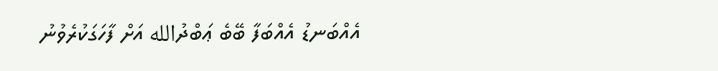އެއްބަނޑު އެއްބަފާ ބޭބެ ޢަބްދުالله އަށް ފާހަގަކުރެވުނު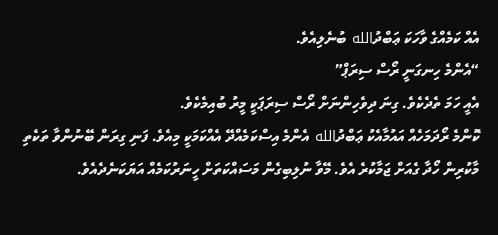އެއް ކަމެއްގެ ވާހަކަ ޢަބްދުالله ބުނެލިއެވެ.
“އެންމެ ހިނގަނީ ރޯސް ސިރަޕް”
އެއީ ހަމަ ތެދެކެވެ. ގިނަ ދިވެހިންނަށް ރޯސް ސިރަޕަކީ މީރު ބުއިމެކެވެ.
ކޮންމެ ރޯދަމަހެއް އައުމާއެކު ޢަބްދުالله އެންމެ އިސްކަމެއްދޭ އެއްކަމަކީ މިއެވެ. ފަނި ގިރަން ބޭނުންވާ ތަކެތި މާކުރިން ހޯދާ ގެއަށް ޖަމާކުރެ އެވެ. މޭވާ ނުލިބިގެން މަސައްކަތަށް ހީނަރުކަމެއް އަޔަކަނެދެއެވެ.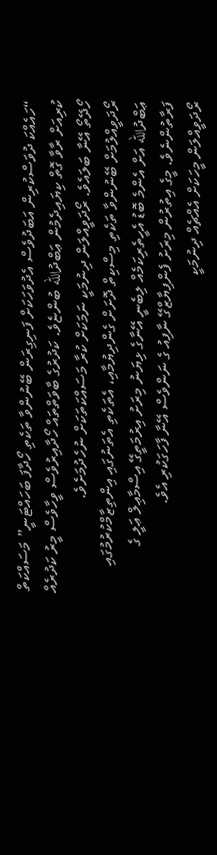“ހައެއްކަ ދުވަސްކުރިން އަބަދުވެސް އެދުވަހަކަށް ފަނިގިރަން ބޭނުންވާ ތަކެތި ހޯދާފަ ބަހައްޓަނީ” މަސައްކަތް ކުރިއަށް ރާވާ ގޮތް ކިޔައިދެމުން ޢަބްދުالله ބުންޏެވެ. ކަދުރުގެ ބާވަތްތައް ހޯދާއިރުވެސް ވީހާވެސް މީރު ކަދުރެއް ހޯދޭތޯ އޭނާ ބަލައެވެ. ރޯދަވީއްލަން ދިނުމަކީ ނަމަކަށް ކުރާ މަސައްކަތަކަށް ނުހެދުމަށެވެ.
ރޯދަވީއްލުމަށް ބޭނުންވާ ތަކެތި މިސްކިތް ދޮށަށް ގެންދިޔުމާއި، އެތަކެތި އެތަނުގައި އިންތިޒާމްކުރުމުގައި ޢަބްދުالله އަށް އެންމެ ބޮޑު އެހީތެރިކަމެއް ލިބެނީ އޭނާގެ ޅިޔަނު މިރަށު އިރުމަތީގޭ އިސްމާޢިލް ޢަލީ ގެ ފަރާތުންނެވެ. މީގެ އިތުރުން މިރަށު ފެންފިޔާޒްގޭ ނާފިއު ގެ ނަންވެސް އޭނާ ފާހަގަކުރި އެވެ.
ރޯދަވީއްލަން މީހަކަށް އެއްޗެއް ދިނުމަކީ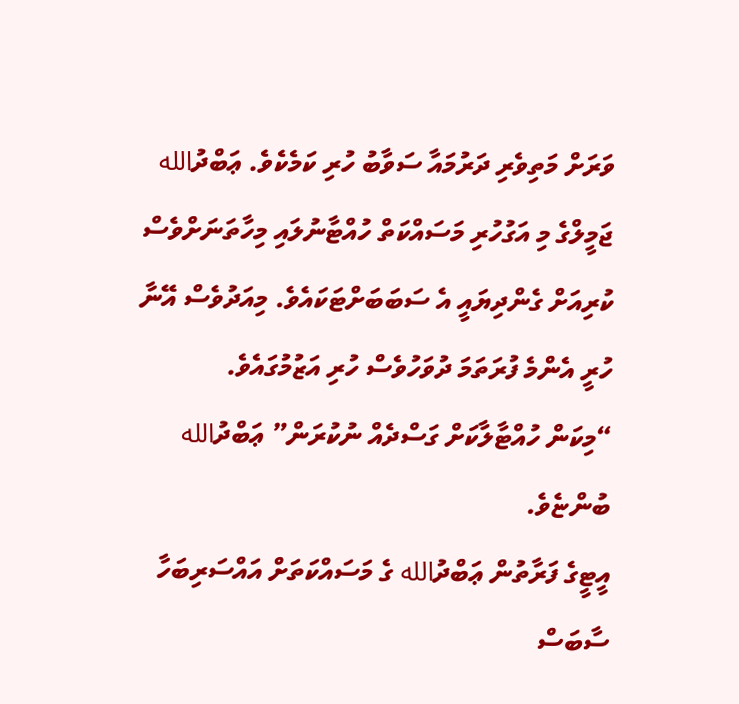ވަރަށް މަތިވެރި ދަރުމައާ ސަވާބު ހުރި ކަމެކެވެ. ޢަބްދުالله ޖަމީލްގެ މި އަގުހުރި މަސައްކަތް ހުއްޓާނުލައި މިހާތަނަށްވެސް ކުރިއަށް ގެންދިޔައީ އެ ސަބަބަށްޓަކައެވެ. މިއަދުވެސް އޭނާ ހުރީ އެންމެ ފުރަތަމަ ދުވަހުވެސް ހުރި އަޒުމުގައެވެ.
“މިކަން ހުއްޓާލާކަށް ގަސްދެއް ނުކުރަން” ޢަބްދުالله ބުންޏެވެ.
އީޓީގެ ފަރާތުން ޢަބްދުالله ގެ މަސައްކަތަށް އައްސަރިބަހާ ސާބަސް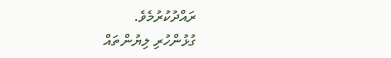ރައްދުކުރުމެވެ.
ގުޅުންހުރި ލިޔުންތައް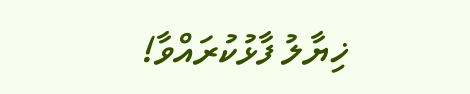ޚިޔާލު ފާޅުކުރައްވާ!